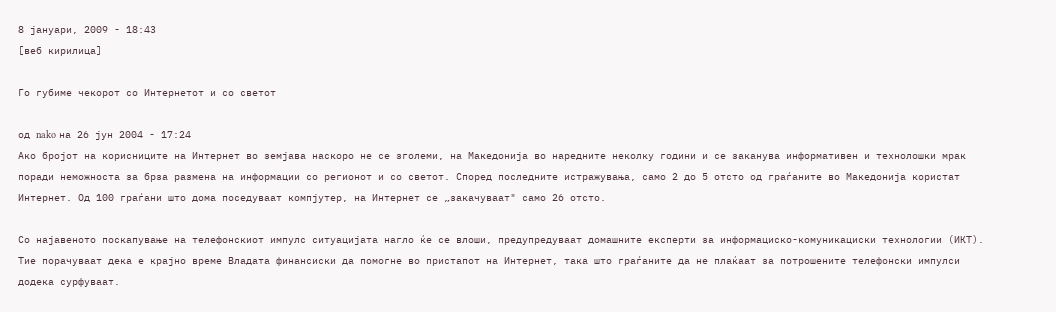8 јануари, 2009 - 18:43
[веб кирилица]

Го губиме чекорот со Интернетот и со светот

од nako на 26 јун 2004 - 17:24
Ако бројот на корисниците на Интернет во земјава наскоро не се зголеми, на Македонија во наредните неколку години и се заканува информативен и технолошки мрак поради неможноста за брза размена на информации со регионот и со светот. Според последните истражувања, само 2 до 5 отсто од граѓаните во Македонија користат Интернет. Од 100 граѓани што дома поседуваат компјутер, на Интернет се „закачуваат" само 26 отсто.

Со најавеното поскапување на телефонскиот импулс ситуацијата нагло ќе се влоши, предупредуваат домашните експерти за информациско-комуникациски технологии (ИКТ). Тие порачуваат дека е крајно време Владата финансиски да помогне во пристапот на Интернет, така што граѓаните да не плаќаат за потрошените телефонски импулси додека сурфуваат.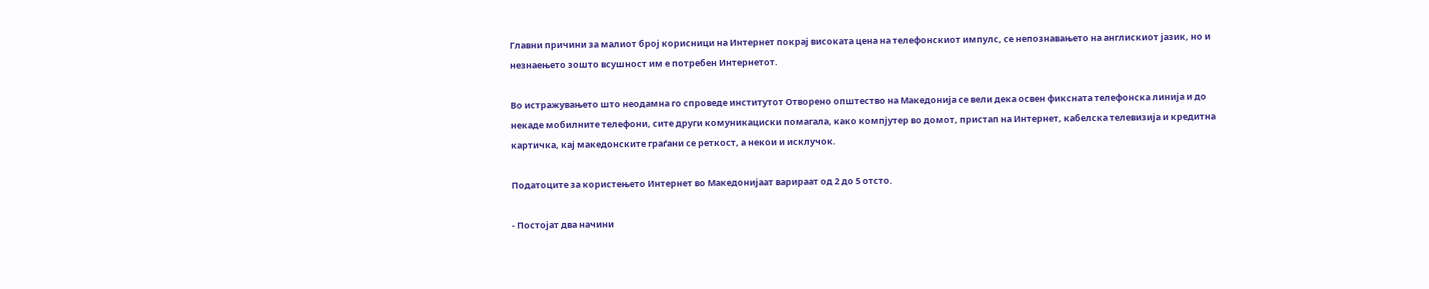Главни причини за малиот број корисници на Интернет покрај високата цена на телефонскиот импулс, се непознавањето на англискиот јазик, но и незнаењето зошто всушност им е потребен Интернетот.

Во истражувањето што неодамна го спроведе институтот Отворено општество на Македонија се вели дека освен фиксната телефонска линија и до некаде мобилните телефони, сите други комуникациски помагала, како компјутер во домот, пристап на Интернет, кабелска телевизија и кредитна картичка, кај македонските граѓани се реткост, а некои и исклучок.

Податоците за користењето Интернет во Македонијаат варираат од 2 до 5 отсто.

- Постојат два начини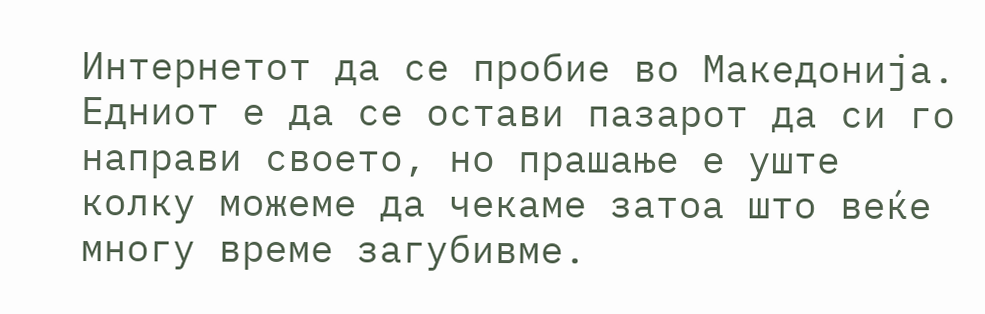Интернетот да се пробие во Македонија. Едниот е да се остави пазарот да си го направи своето, но прашање е уште колку можеме да чекаме затоа што веќе многу време загубивме.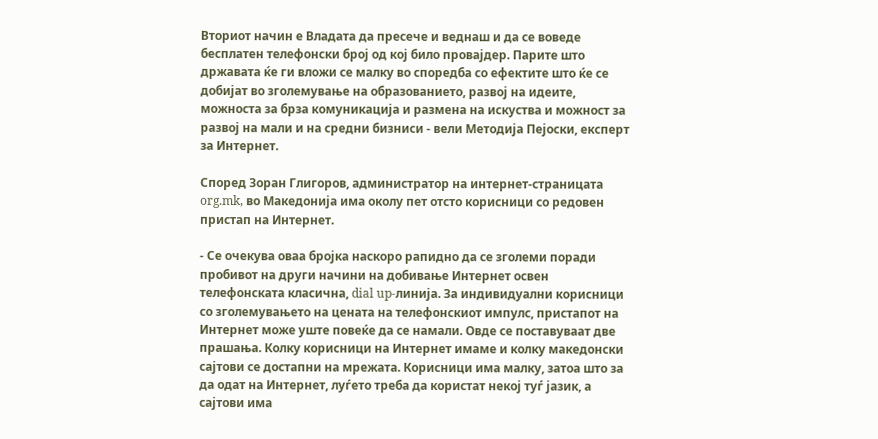Вториот начин е Владата да пресече и веднаш и да се воведе бесплатен телефонски број од кој било провајдер. Парите што државата ќе ги вложи се малку во споредба со ефектите што ќе се добијат во зголемување на образованието, развој на идеите, можноста за брза комуникација и размена на искуства и можност за развој на мали и на средни бизниси - вели Методија Пејоски, експерт за Интернет.

Според Зоран Глигоров, администратор на интернет-страницата org.mk, во Македонија има околу пет отсто корисници со редовен пристап на Интернет.

- Се очекува оваа бројка наскоро рапидно да се зголеми поради пробивот на други начини на добивање Интернет освен телефонската класична, dial up-линија. За индивидуални корисници со зголемувањето на цената на телефонскиот импулс, пристапот на Интернет може уште повеќе да се намали. Овде се поставуваат две прашања. Колку корисници на Интернет имаме и колку македонски сајтови се достапни на мрежата. Корисници има малку, затоа што за да одат на Интернет, луѓето треба да користат некој туѓ јазик, а сајтови има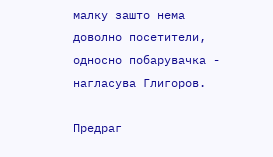малку зашто нема доволно посетители, односно побарувачка - нагласува Глигоров.

Предраг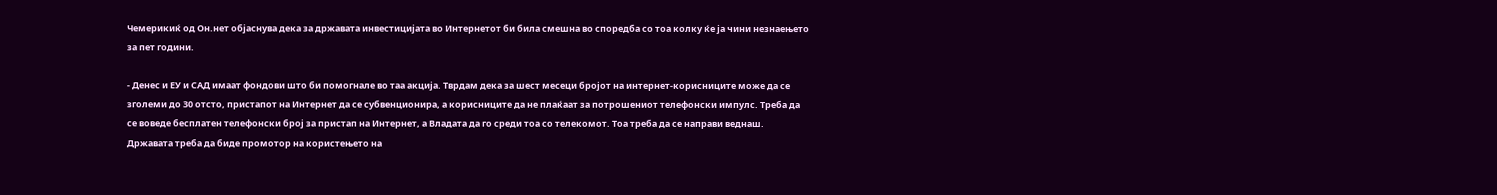Чемерикиќ од Он.нет објаснува дека за државата инвестицијата во Интернетот би била смешна во споредба со тоа колку ќе ја чини незнаењето за пет години.

- Денес и ЕУ и САД имаат фондови што би помогнале во таа акција. Тврдам дека за шест месеци бројот на интернет-корисниците може да се зголеми до 30 отсто, пристапот на Интернет да се субвенционира, а корисниците да не плаќаат за потрошениот телефонски импулс. Треба да се воведе бесплатен телефонски број за пристап на Интернет, а Владата да го среди тоа со телекомот. Тоа треба да се направи веднаш. Државата треба да биде промотор на користењето на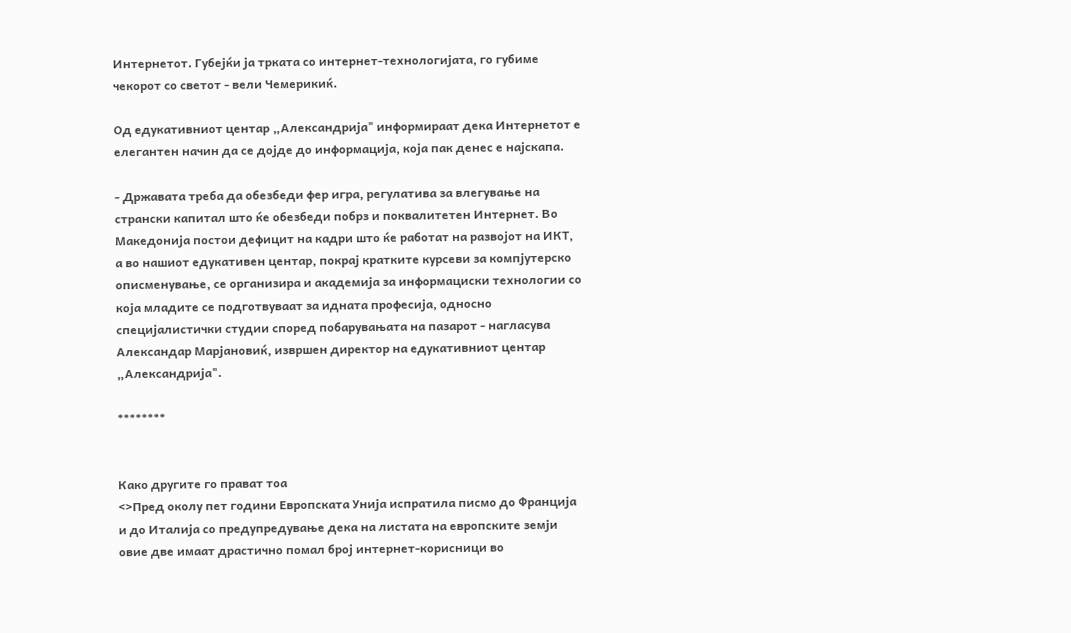Интернетот. Губејќи ја трката со интернет-технологијата, го губиме чекорот со светот - вели Чемерикиќ.

Од едукативниот центар „Александрија" информираат дека Интернетот е елегантен начин да се дојде до информација, која пак денес е најскапа.

- Државата треба да обезбеди фер игра, регулатива за влегување на странски капитал што ќе обезбеди побрз и поквалитетен Интернет. Во Македонија постои дефицит на кадри што ќе работат на развојот на ИКТ, а во нашиот едукативен центар, покрај кратките курсеви за компјутерско описменување, се организира и академија за информациски технологии со која младите се подготвуваат за идната професија, односно специјалистички студии според побарувањата на пазарот - нагласува Александар Марјановиќ, извршен директор на едукативниот центар „Александрија".

********


Како другите го прават тоа
<>Пред околу пет години Европската Унија испратила писмо до Франција и до Италија со предупредување дека на листата на европските земји овие две имаат драстично помал број интернет-корисници во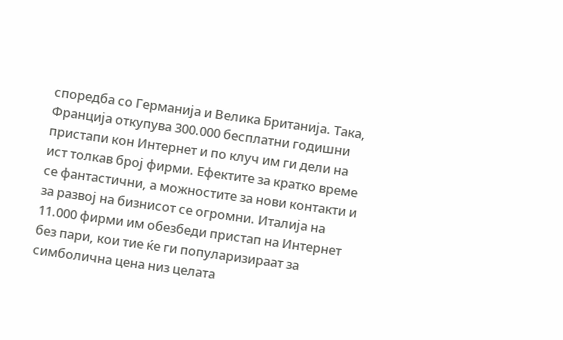споредба со Германија и Велика Британија. Така, Франција откупува 300.000 бесплатни годишни пристапи кон Интернет и по клуч им ги дели на ист толкав број фирми. Ефектите за кратко време се фантастични, а можностите за нови контакти и за развој на бизнисот се огромни. Италија на 11.000 фирми им обезбеди пристап на Интернет без пари, кои тие ќе ги популаризираат за симболична цена низ целата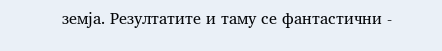земја. Резултатите и таму се фантастични -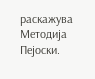раскажува Методија Пејоски.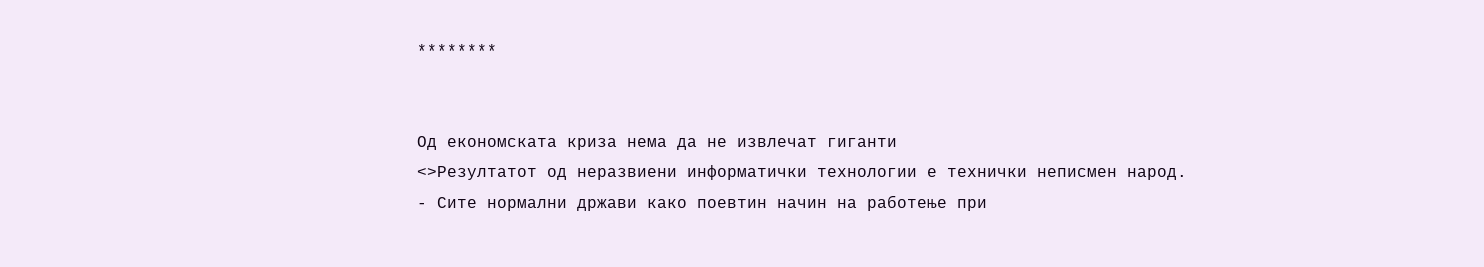********


Од економската криза нема да не извлечат гиганти
<>Резултатот од неразвиени информатички технологии е технички неписмен народ.
- Сите нормални држави како поевтин начин на работење при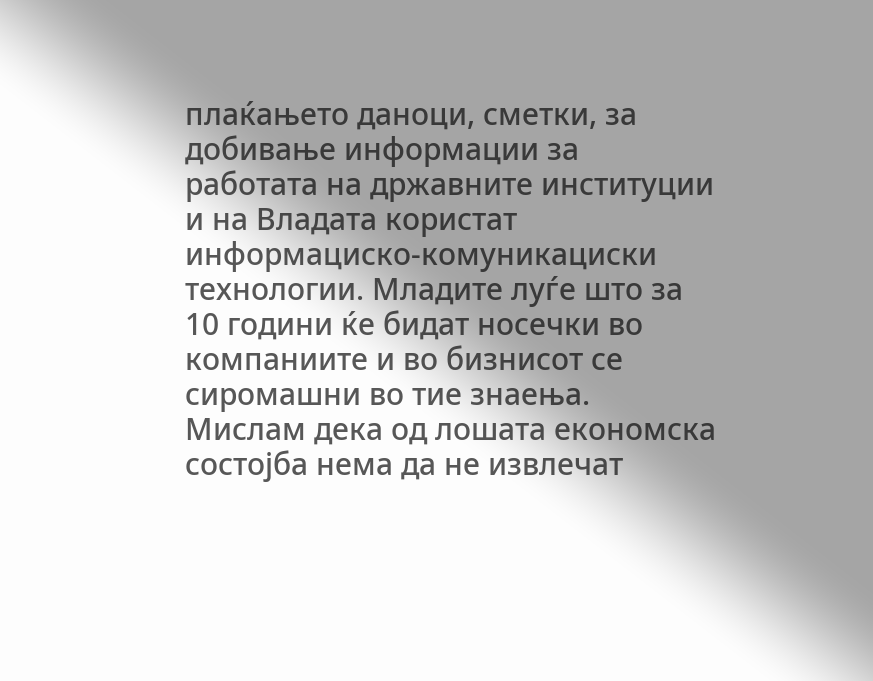плаќањето даноци, сметки, за добивање информации за работата на државните институции и на Владата користат информациско-комуникациски технологии. Младите луѓе што за 10 години ќе бидат носечки во компаниите и во бизнисот се сиромашни во тие знаења. Мислам дека од лошата економска состојба нема да не извлечат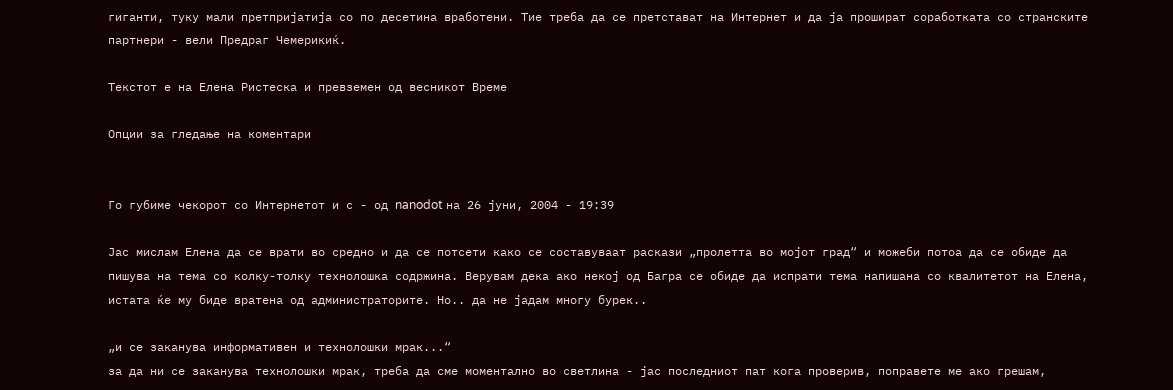гиганти, туку мали претпријатија со по десетина вработени. Тие треба да се претстават на Интернет и да ја прошират соработката со странските партнери - вели Предраг Чемерикиќ.

Текстот е на Елена Ристеска и превземен од весникот Време

Опции за гледање на коментари


Го губиме чекорот со Интернетот и с - од nanodot на 26 јуни, 2004 - 19:39

Јас мислам Елена да се врати во средно и да се потсети како се составуваат раскази „пролетта во мојот град“ и можеби потоа да се обиде да пишува на тема со колку-толку технолошка содржина. Верувам дека ако некој од Багра се обиде да испрати тема напишана со квалитетот на Елена, истата ќе му биде вратена од администраторите. Но.. да не јадам многу бурек..

„и се заканува информативен и технолошки мрак...“
за да ни се заканува технолошки мрак, треба да сме моментално во светлина - јас последниот пат кога проверив, поправете ме ако грешам,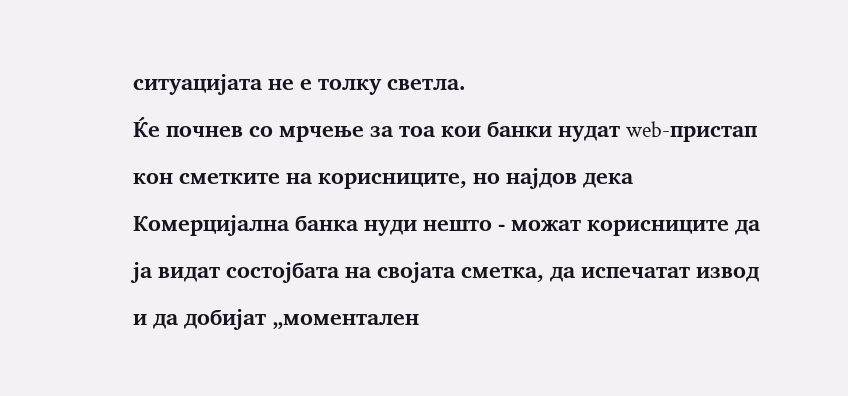ситуацијата не е толку светла.
Ќе почнев со мрчење за тоа кои банки нудат web-пристап кон сметките на корисниците, но најдов дека Комерцијална банка нуди нешто - можат корисниците да ја видат состојбата на својата сметка, да испечатат извод и да добијат „моментален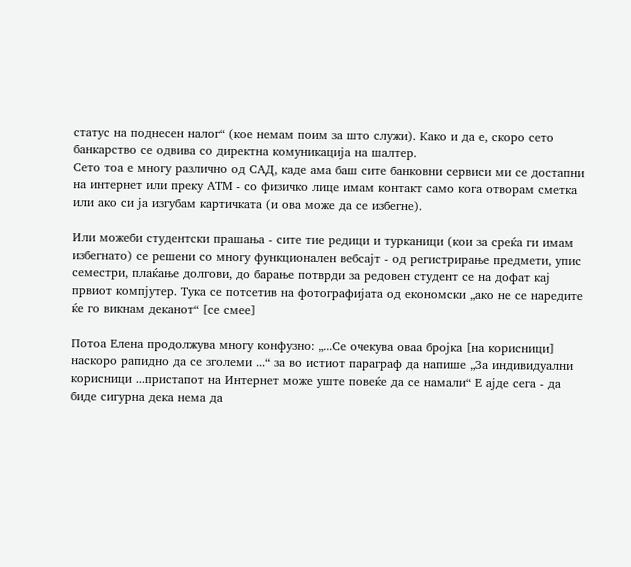статус на поднесен налог“ (кое немам поим за што служи). Како и да е, скоро сето банкарство се одвива со директна комуникација на шалтер.
Сето тоа е многу различно од САД, каде ама баш сите банковни сервиси ми се достапни на интернет или преку АТМ - со физичко лице имам контакт само кога отворам сметка или ако си ја изгубам картичката (и ова може да се избегне).

Или можеби студентски прашања - сите тие редици и турканици (кои за среќа ги имам избегнато) се решени со многу функционален вебсајт - од регистрирање предмети, упис семестри, плаќање долгови, до барање потврди за редовен студент се на дофат кај првиот компјутер. Тука се потсетив на фотографијата од економски „ако не се наредите ќе го викнам деканот“ [се смее]

Потоа Елена продолжува многу конфузно: „...Се очекува оваа бројка [на корисници] наскоро рапидно да се зголеми ...“ за во истиот параграф да напише „За индивидуални корисници ...пристапот на Интернет може уште повеќе да се намали“ Е ајде сега - да биде сигурна дека нема да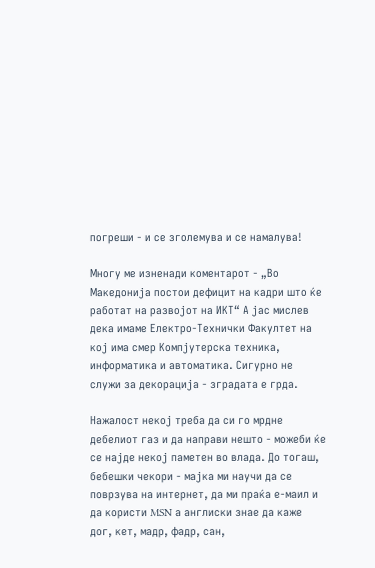погреши - и се зголемува и се намалува!

Многу ме изненади коментарот - „Во Македонија постои дефицит на кадри што ќе работат на развојот на ИКТ“ А јас мислев дека имаме Електро-Технички Факултет на кој има смер Компјутерска техника, информатика и автоматика. Сигурно не служи за декорација - зградата е грда.

Нажалост некој треба да си го мрдне дебелиот газ и да направи нешто - можеби ќе се најде некој паметен во влада. До тогаш, бебешки чекори - мајка ми научи да се поврзува на интернет, да ми праќа е-маил и да користи MSN а англиски знае да каже дог, кет, мадр, фадр, сан,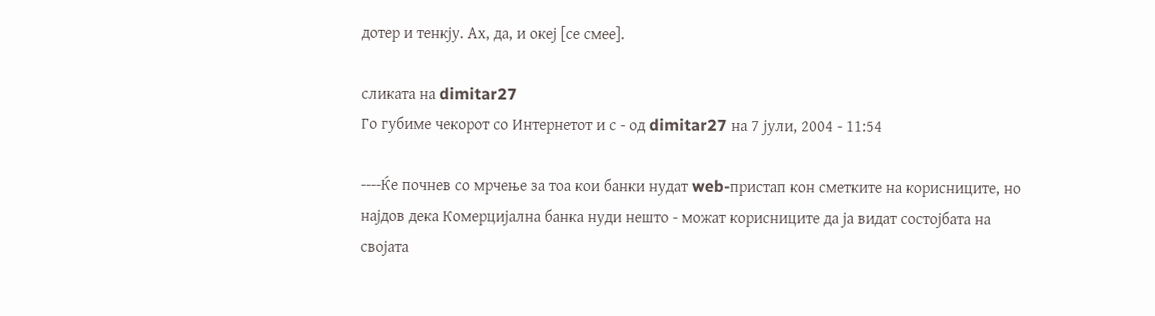дотер и тенкју. Ах, да, и океј [се смее].

сликата на dimitar27
Го губиме чекорот со Интернетот и с - од dimitar27 на 7 јули, 2004 - 11:54

----Ќе почнев со мрчење за тоа кои банки нудат web-пристап кон сметките на корисниците, но најдов дека Комерцијална банка нуди нешто - можат корисниците да ја видат состојбата на својата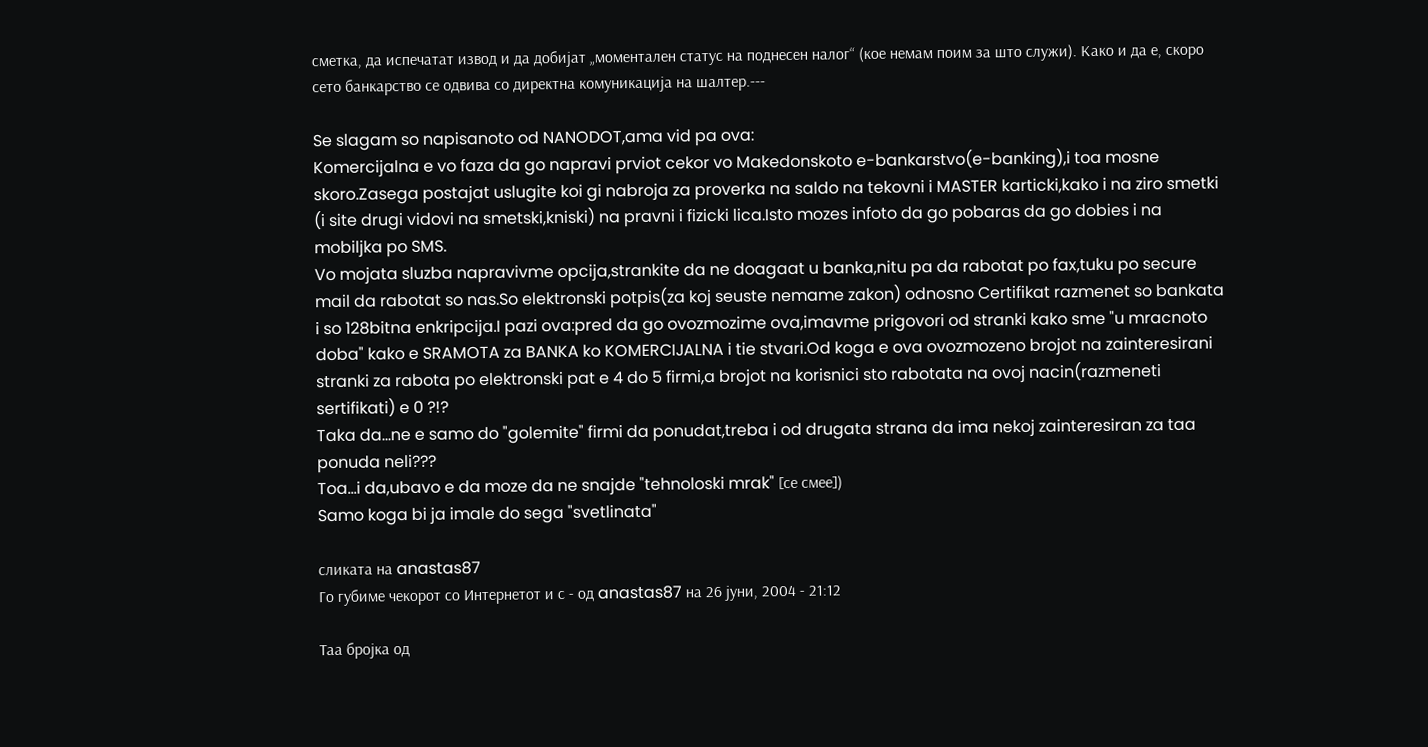сметка, да испечатат извод и да добијат „моментален статус на поднесен налог“ (кое немам поим за што служи). Како и да е, скоро сето банкарство се одвива со директна комуникација на шалтер.---

Se slagam so napisanoto od NANODOT,ama vid pa ova:
Komercijalna e vo faza da go napravi prviot cekor vo Makedonskoto e-bankarstvo(e-banking),i toa mosne skoro.Zasega postajat uslugite koi gi nabroja za proverka na saldo na tekovni i MASTER karticki,kako i na ziro smetki (i site drugi vidovi na smetski,kniski) na pravni i fizicki lica.Isto mozes infoto da go pobaras da go dobies i na mobiljka po SMS.
Vo mojata sluzba napravivme opcija,strankite da ne doagaat u banka,nitu pa da rabotat po fax,tuku po secure mail da rabotat so nas.So elektronski potpis(za koj seuste nemame zakon) odnosno Certifikat razmenet so bankata i so 128bitna enkripcija.I pazi ova:pred da go ovozmozime ova,imavme prigovori od stranki kako sme "u mracnoto doba" kako e SRAMOTA za BANKA ko KOMERCIJALNA i tie stvari.Od koga e ova ovozmozeno brojot na zainteresirani stranki za rabota po elektronski pat e 4 do 5 firmi,a brojot na korisnici sto rabotata na ovoj nacin(razmeneti sertifikati) e 0 ?!?
Taka da...ne e samo do "golemite" firmi da ponudat,treba i od drugata strana da ima nekoj zainteresiran za taa ponuda neli???
Toa...i da,ubavo e da moze da ne snajde "tehnoloski mrak" [се смее])
Samo koga bi ja imale do sega "svetlinata"

сликата на anastas87
Го губиме чекорот со Интернетот и с - од anastas87 на 26 јуни, 2004 - 21:12

Таа бројка од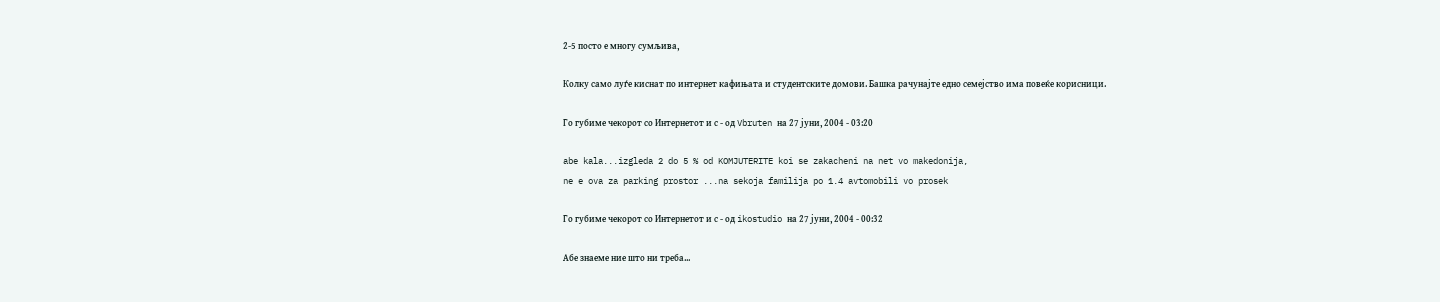2-5 посто е многу сумљива,

Колку само луѓе киснат по интернет кафињата и студентските домови. Башка рачунајте едно семејство има повеќе корисници.

Го губиме чекорот со Интернетот и с - од Vbruten на 27 јуни, 2004 - 03:20

abe kala...izgleda 2 do 5 % od KOMJUTERITE koi se zakacheni na net vo makedonija,
ne e ova za parking prostor ...na sekoja familija po 1.4 avtomobili vo prosek

Го губиме чекорот со Интернетот и с - од ikostudio на 27 јуни, 2004 - 00:32

Абе знаеме ние што ни треба...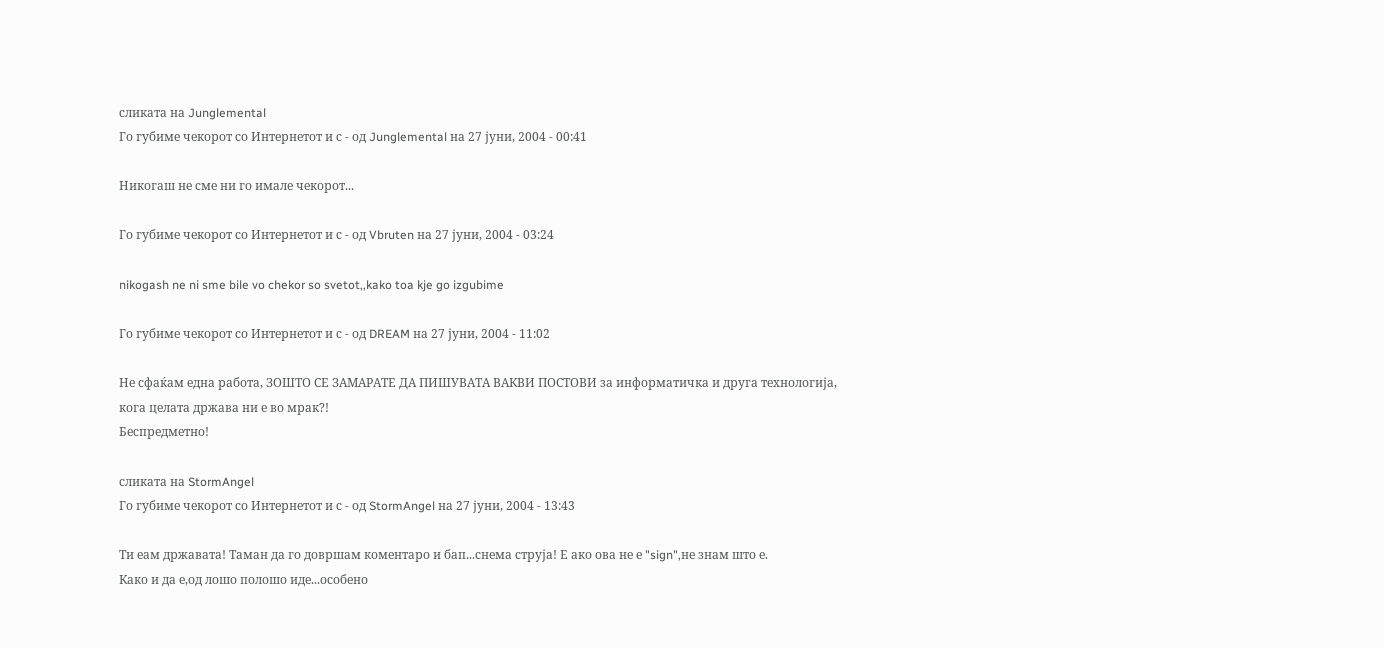сликата на Junglemental
Го губиме чекорот со Интернетот и с - од Junglemental на 27 јуни, 2004 - 00:41

Никогаш не сме ни го имале чекорот...

Го губиме чекорот со Интернетот и с - од Vbruten на 27 јуни, 2004 - 03:24

nikogash ne ni sme bile vo chekor so svetot,,kako toa kje go izgubime

Го губиме чекорот со Интернетот и с - од DREAM на 27 јуни, 2004 - 11:02

Не сфаќам една работа, ЗОШТО СЕ ЗАМАРАТЕ ДА ПИШУВАТА ВАКВИ ПОСТОВИ за информатичка и друга технологија, кога целата држава ни е во мрак?!
Беспредметно!

сликата на StormAngel
Го губиме чекорот со Интернетот и с - од StormAngel на 27 јуни, 2004 - 13:43

Ти еам државата! Таман да го довршам коментаро и бап...снема струја! Е ако ова не е "sign",не знам што е.
Како и да е,од лошо полошо иде...особено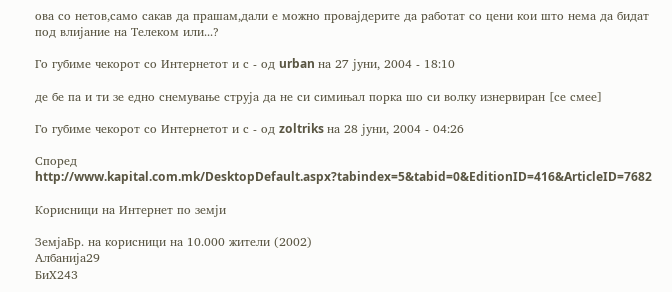ова со нетов,само сакав да прашам,дали е можно провајдерите да работат со цени кои што нема да бидат под влијание на Телеком или...?

Го губиме чекорот со Интернетот и с - од urban на 27 јуни, 2004 - 18:10

де бе па и ти зе едно снемување струја да не си симињал порка шо си волку изнервиран [се смее]

Го губиме чекорот со Интернетот и с - од zoltriks на 28 јуни, 2004 - 04:26

Според http://www.kapital.com.mk/DesktopDefault.aspx?tabindex=5&tabid=0&EditionID=416&ArticleID=7682

Корисници на Интернет по земји

ЗемјаБр. на корисници на 10.000 жители (2002)
Албанија29
БиХ243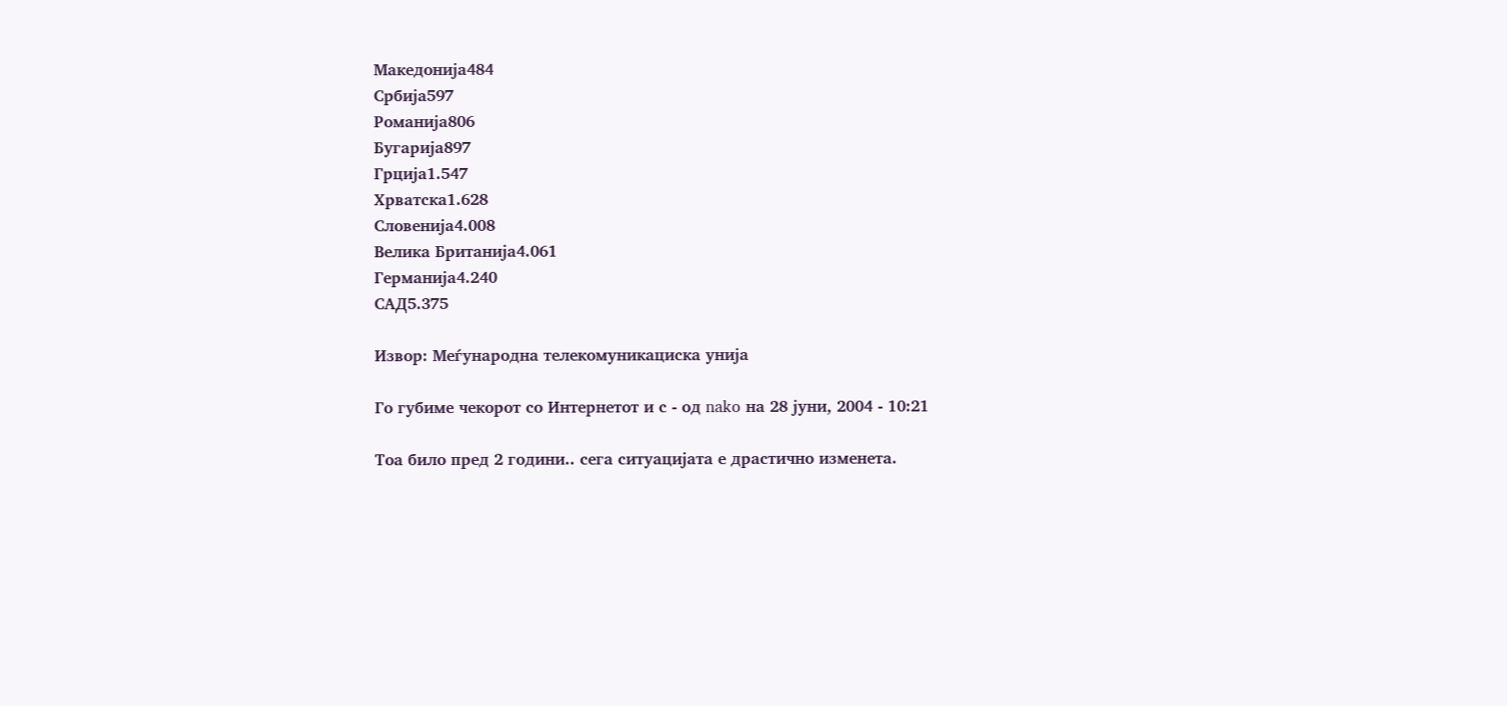Македонија484
Србија597
Романија806
Бугарија897
Грција1.547
Хрватска1.628
Словенија4.008
Велика Британија4.061
Германија4.240
САД5.375

Извор: Меѓународна телекомуникациска унија

Го губиме чекорот со Интернетот и с - од nako на 28 јуни, 2004 - 10:21

Тоа било пред 2 години.. сега ситуацијата е драстично изменета.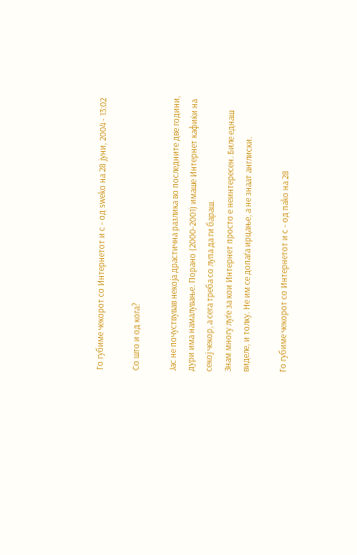Го губиме чекорот со Интернетот и с - од sweko на 28 јуни, 2004 - 13:02

Со што и од кога?

Јас не почуствував некоја драстична разлика во последните две години, дури има намалување. Порано (2000-2001) имаше Интернет кафиќи на секој чекор, а сега треба со лупа да ги бараш.
Знам многу луѓе за кои Интернет просто е неинтересен. Биле еднаш виделе, и толку. Не им се допаѓа ирцање, а не знаат англиски.

Го губиме чекорот со Интернетот и с - од nako на 28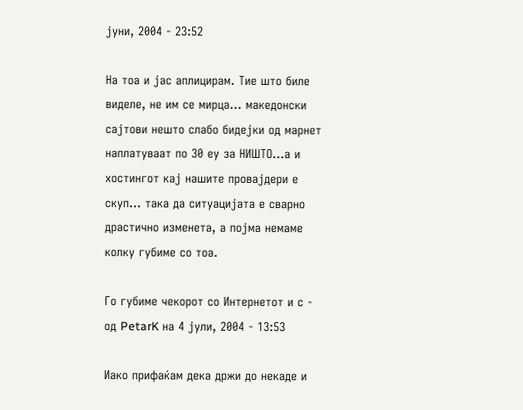јуни, 2004 - 23:52

На тоа и јас аплицирам. Тие што биле виделе, не им се мирца... македонски сајтови нешто слабо бидејки од марнет наплатуваат по 30 еу за НИШТО...а и хостингот кај нашите провајдери е скуп... така да ситуацијата е сварно драстично изменета, а појма немаме колку губиме со тоа.

Го губиме чекорот со Интернетот и с - од PetarK на 4 јули, 2004 - 13:53

Иако прифаќам дека држи до некаде и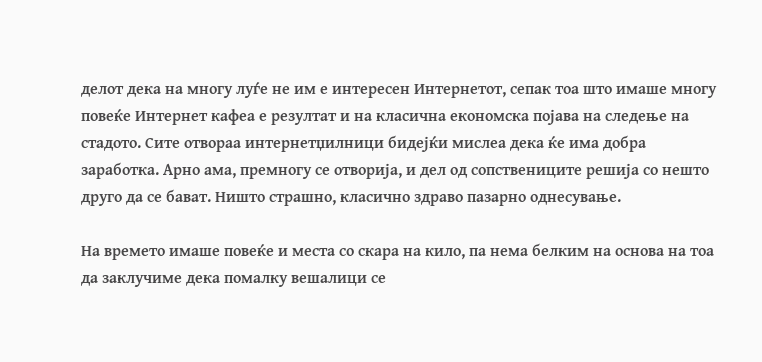делот дека на многу луѓе не им е интересен Интернетот, сепак тоа што имаше многу повеќе Интернет кафеа е резултат и на класична економска појава на следење на стадото. Сите отвораа интернетџилници бидејќи мислеа дека ќе има добра заработка. Арно ама, премногу се отворија, и дел од сопствениците решија со нешто друго да се бават. Ништо страшно, класично здраво пазарно однесување.

На времето имаше повеќе и места со скара на кило, па нема белким на основа на тоа да заклучиме дека помалку вешалици се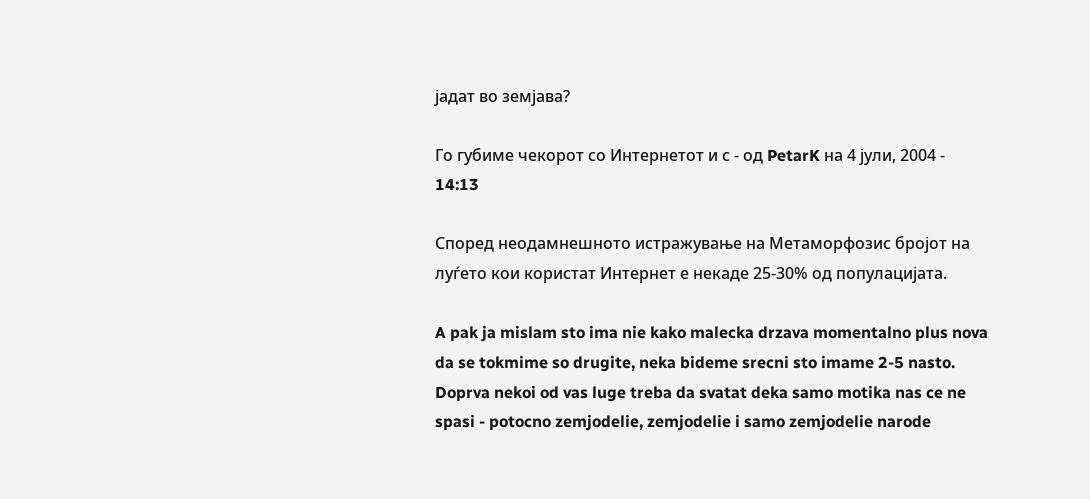јадат во земјава?

Го губиме чекорот со Интернетот и с - од PetarK на 4 јули, 2004 - 14:13

Според неодамнешното истражување на Метаморфозис бројот на луѓето кои користат Интернет е некаде 25-30% од популацијата.

A pak ja mislam sto ima nie kako malecka drzava momentalno plus nova da se tokmime so drugite, neka bideme srecni sto imame 2-5 nasto. Doprva nekoi od vas luge treba da svatat deka samo motika nas ce ne spasi - potocno zemjodelie, zemjodelie i samo zemjodelie narode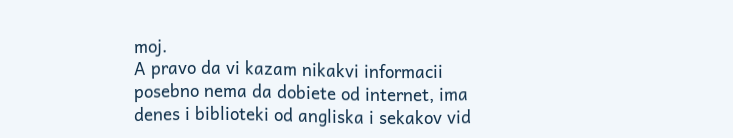moj.
A pravo da vi kazam nikakvi informacii posebno nema da dobiete od internet, ima denes i biblioteki od angliska i sekakov vid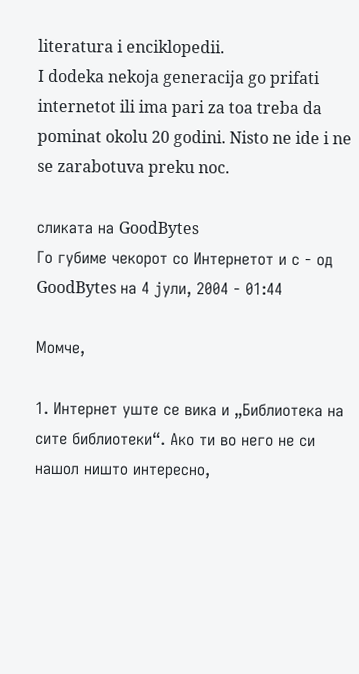literatura i enciklopedii.
I dodeka nekoja generacija go prifati internetot ili ima pari za toa treba da pominat okolu 20 godini. Nisto ne ide i ne se zarabotuva preku noc.

сликата на GoodBytes
Го губиме чекорот со Интернетот и с - од GoodBytes на 4 јули, 2004 - 01:44

Момче,

1. Интернет уште се вика и „Библиотека на сите библиотеки“. Ако ти во него не си нашол ништо интересно,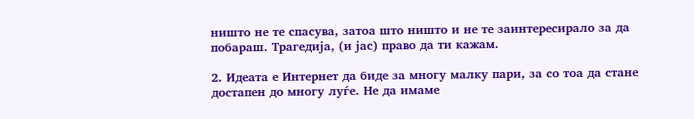ништо не те спасува, затоа што ништо и не те заинтересирало за да побараш. Трагедија, (и јас) право да ти кажам.

2. Идеата е Интернет да биде за многу малку пари, за со тоа да стане достапен до многу луѓе. Не да имаме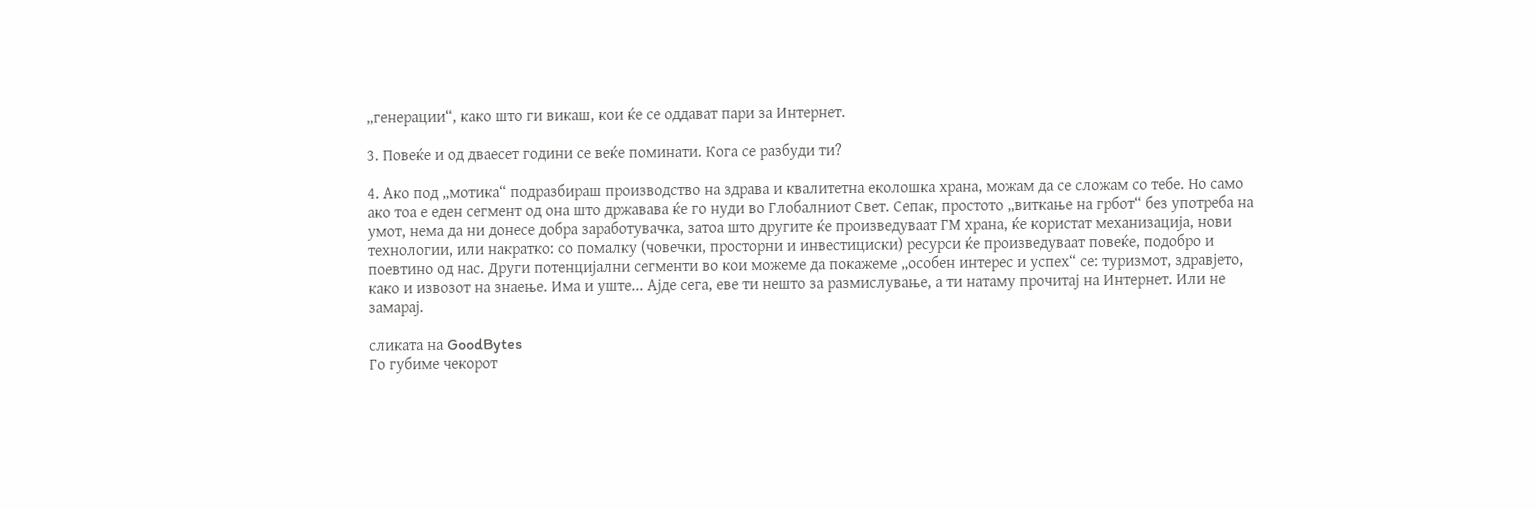„генерации“, како што ги викаш, кои ќе се оддават пари за Интернет.

3. Повеќе и од дваесет години се веќе поминати. Кога се разбуди ти?

4. Ако под „мотика“ подразбираш производство на здрава и квалитетна еколошка храна, можам да се сложам со тебе. Но само ако тоа е еден сегмент од она што државава ќе го нуди во Глобалниот Свет. Сепак, простото „виткање на грбот“ без употреба на умот, нема да ни донесе добра заработувачка, затоа што другите ќе произведуваат ГМ храна, ќе користат механизација, нови технологии, или накратко: со помалку (човечки, просторни и инвестициски) ресурси ќе произведуваат повеќе, подобро и поевтино од нас. Други потенцијални сегменти во кои можеме да покажеме „особен интерес и успех“ се: туризмот, здравјето, како и извозот на знаење. Има и уште... Ајде сега, еве ти нешто за размислување, а ти натаму прочитај на Интернет. Или не замарај.

сликата на GoodBytes
Го губиме чекорот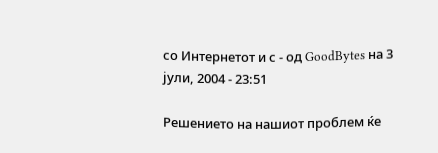со Интернетот и с - од GoodBytes на 3 јули, 2004 - 23:51

Решението на нашиот проблем ќе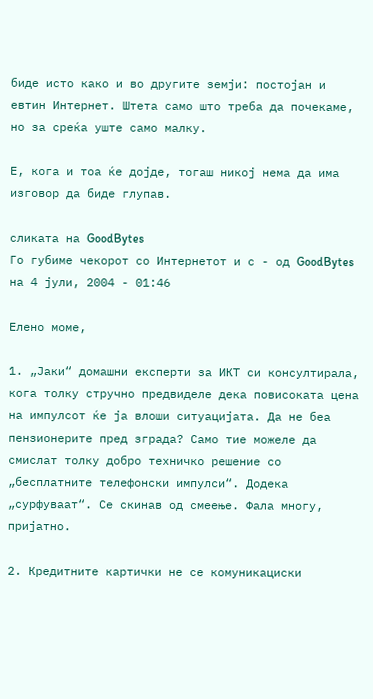биде исто како и во другите земји: постојан и евтин Интернет. Штета само што треба да почекаме, но за среќа уште само малку.

Е, кога и тоа ќе дојде, тогаш никој нема да има изговор да биде глупав.

сликата на GoodBytes
Го губиме чекорот со Интернетот и с - од GoodBytes на 4 јули, 2004 - 01:46

Елено моме,

1. „Јаки“ домашни експерти за ИКТ си консултирала, кога толку стручно предвиделе дека повисоката цена на импулсот ќе ја влоши ситуацијата. Да не беа пензионерите пред зграда? Само тие можеле да смислат толку добро техничко решение со „бесплатните телефонски импулси“. Додека „сурфуваат“. Се скинав од смеење. Фала многу, пријатно.

2. Кредитните картички не се комуникациски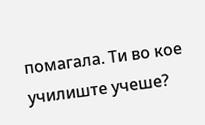помагала. Ти во кое училиште учеше?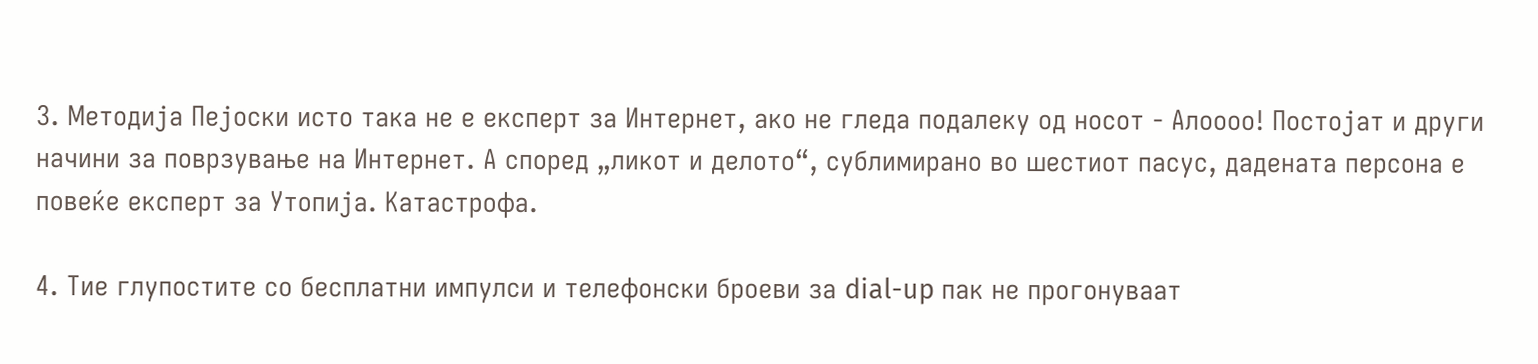3. Методија Пејоски исто така не е експерт за Интернет, ако не гледа подалеку од носот - Алоооо! Постојат и други начини за поврзување на Интернет. А според „ликот и делото“, сублимирано во шестиот пасус, дадената персона е повеќе експерт за Утопија. Катастрофа.

4. Тие глупостите со бесплатни импулси и телефонски броеви за dial-up пак не прогонуваат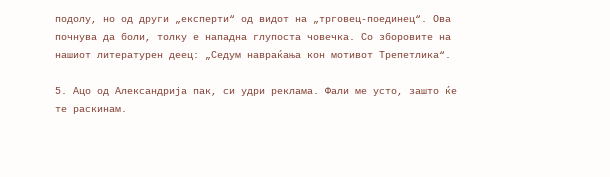подолу, но од други „експерти“ од видот на „трговец-поединец“. Ова почнува да боли, толку е нападна глупоста човечка. Со зборовите на нашиот литературен деец: „Седум навраќања кон мотивот Трепетлика“.

5. Ацо од Александрија пак, си удри реклама. Фали ме усто, зашто ќе те раскинам.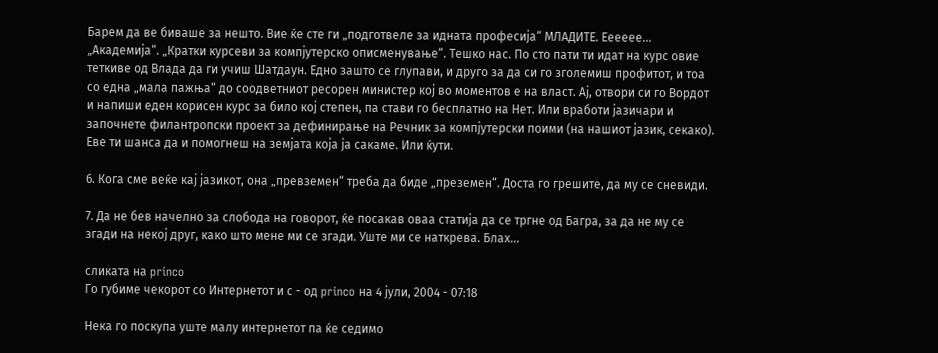Барем да ве биваше за нешто. Вие ќе сте ги „подготвеле за идната професија“ МЛАДИТЕ. Ееееее... „Академија“. „Кратки курсеви за компјутерско описменување“. Тешко нас. По сто пати ти идат на курс овие теткиве од Влада да ги учиш Шатдаун. Едно зашто се глупави, и друго за да си го зголемиш профитот, и тоа со една „мала пажња“ до соодветниот ресорен министер кој во моментов е на власт. Ај, отвори си го Вордот и напиши еден корисен курс за било кој степен, па стави го бесплатно на Нет. Или вработи јазичари и започнете филантропски проект за дефинирање на Речник за компјутерски поими (на нашиот јазик, секако). Еве ти шанса да и помогнеш на земјата која ја сакаме. Или ќути.

6. Кога сме веќе кај јазикот, она „превземен“ треба да биде „преземен“. Доста го грешите, да му се сневиди.

7. Да не бев начелно за слобода на говорот, ќе посакав оваа статија да се тргне од Багра, за да не му се згади на некој друг, како што мене ми се згади. Уште ми се наткрева. Блах...

сликата на princo
Го губиме чекорот со Интернетот и с - од princo на 4 јули, 2004 - 07:18

Нека го поскупа уште малу интернетот па ќе седимо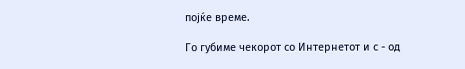појќе време.

Го губиме чекорот со Интернетот и с - од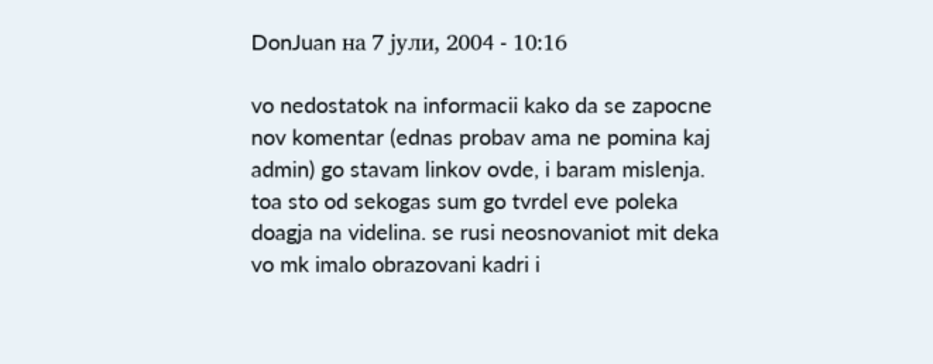DonJuan на 7 јули, 2004 - 10:16

vo nedostatok na informacii kako da se zapocne nov komentar (ednas probav ama ne pomina kaj admin) go stavam linkov ovde, i baram mislenja. toa sto od sekogas sum go tvrdel eve poleka doagja na videlina. se rusi neosnovaniot mit deka vo mk imalo obrazovani kadri i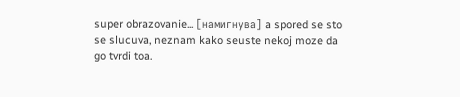super obrazovanie... [намигнува] a spored se sto se slucuva, neznam kako seuste nekoj moze da go tvrdi toa.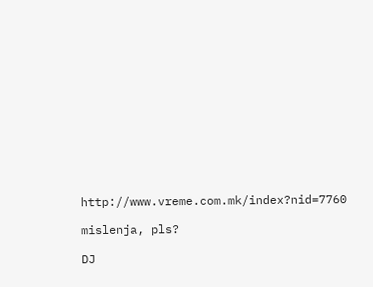http://www.vreme.com.mk/index?nid=7760

mislenja, pls?

DJ